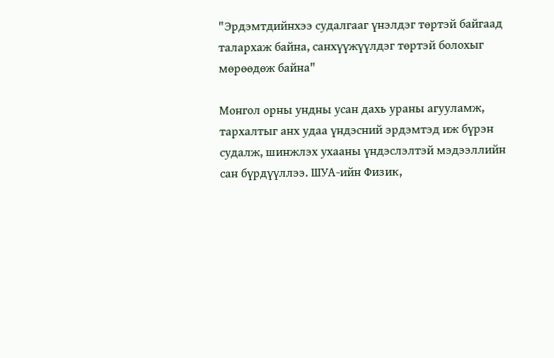"Эрдэмтдийнхээ судалгааг үнэлдэг төртэй байгаад талархаж байна, санхүүжүүлдэг төртэй болохыг мөрөөдөж байна"

Монгол орны ундны усан дахь ураны агууламж, тархалтыг анх удаа үндэсний эрдэмтэд иж бүрэн судалж, шинжлэх ухааны үндэслэлтэй мэдээллийн сан бүрдүүллээ. ШУА-ийн Физик,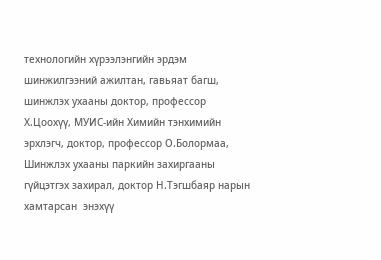технологийн хүрээлэнгийн эрдэм шинжилгээний ажилтан, гавьяат багш, шинжлэх ухааны доктор, профессор Х.Цоохүү, МУИС-ийн Химийн тэнхимийн эрхлэгч, доктор, профессор О.Болормаа, Шинжлэх ухааны паркийн захиргааны гүйцэтгэх захирал, доктор Н.Тэгшбаяр нарын хамтарсан  энэхүү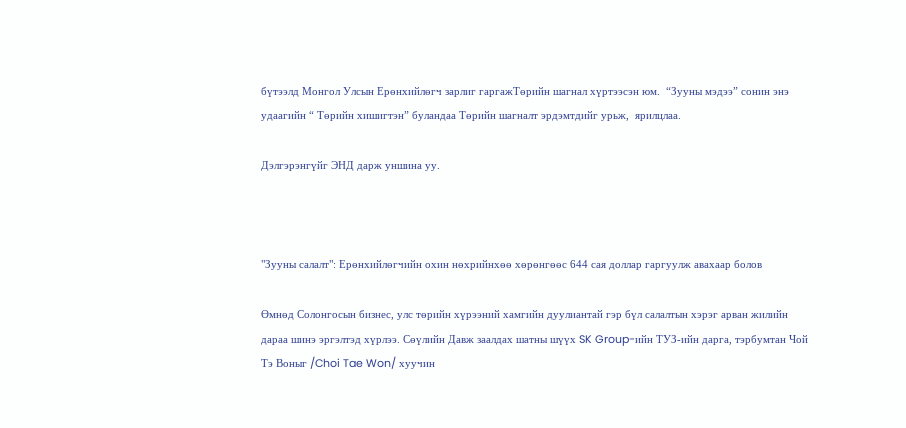бүтээлд Монгол Улсын Ерөнхийлөгч зарлиг гаргажТөрийн шагнал хүртээсэн юм.  “Зууны мэдээ” сонин энэ удаагийн “ Төрийн хишигтэн” буландаа Төрийн шагналт эрдэмтдийг урьж,  ярилцлаа.

Дэлгэрэнгүйг ЭНД дарж уншина уу.



"Зууны салалт": Ерөнхийлөгчийн охин нөхрийнхөө хөрөнгөөс 644 сая доллар гаргуулж авахаар болов

Өмнөд Солонгосын бизнес, улс төрийн хүрээний хамгийн дуулиантай гэр бүл салалтын хэрэг арван жилийн дараа шинэ эргэлтэд хүрлээ. Сөүлийн Давж заалдах шатны шүүх SK Group-ийн ТУЗ-ийн дарга, тэрбумтан Чой Тэ Воныг /Choi Tae Won/ хуучин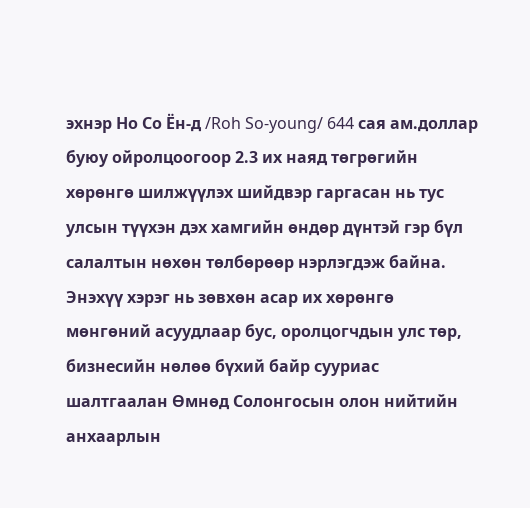эхнэр Но Со Ён-д /Roh So-young/ 644 сая ам.доллар буюу ойролцоогоор 2.3 их наяд төгрөгийн хөрөнгө шилжүүлэх шийдвэр гаргасан нь тус улсын түүхэн дэх хамгийн өндөр дүнтэй гэр бүл салалтын нөхөн төлбөрөөр нэрлэгдэж байна. Энэхүү хэрэг нь зөвхөн асар их хөрөнгө мөнгөний асуудлаар бус, оролцогчдын улс төр, бизнесийн нөлөө бүхий байр сууриас шалтгаалан Өмнөд Солонгосын олон нийтийн анхаарлын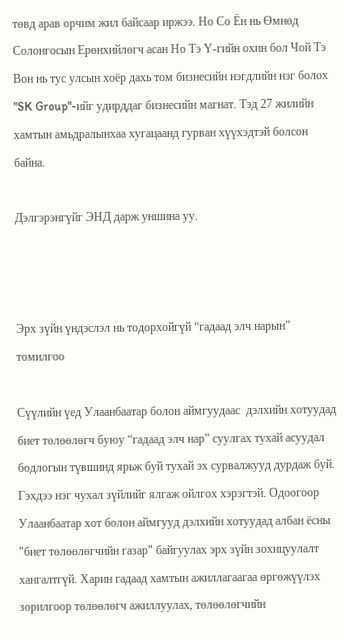төвд арав орчим жил байсаар иржээ. Но Со Ён нь Өмнөд Солонгосын Ерөнхийлөгч асан Но Тэ Ү-гийн охин бол Чой Тэ Вон нь тус улсын хоёр дахь том бизнесийн нэгдлийн нэг болох "SK Group"-ийг удирддаг бизнесийн магнат. Тэд 27 жилийн хамтын амьдралынхаа хугацаанд гурван хүүхэдтэй болсон байна.

Дэлгэрэнгүйг ЭНД дарж уншина уу.



Эрх зүйн үндэслэл нь тодорхойгүй “гадаад элч нарын” томилгоо

Сүүлийн үед Улаанбаатар болон аймгуудаас  дэлхийн хотуудад биет төлөөлөгч буюу “гадаад элч нар” суулгах тухай асуудал бодлогын түвшинд ярьж буй тухай эх сурвалжууд дурдаж буй. Гэхдээ нэг чухал зүйлийг ялгаж ойлгох хэрэгтэй. Одоогоор Улаанбаатар хот болон аймгууд дэлхийн хотуудад албан ёсны "биет төлөөлөгчийн газар" байгуулах эрх зүйн зохицуулалт хангалтгүй. Харин гадаад хамтын ажиллагаагаа өргөжүүлэх зорилгоор төлөөлөгч ажиллуулах, төлөөлөгчийн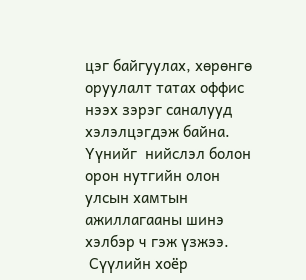цэг байгуулах, хөрөнгө оруулалт татах оффис нээх зэрэг саналууд хэлэлцэгдэж байна.  Үүнийг  нийслэл болон орон нутгийн олон улсын хамтын ажиллагааны шинэ хэлбэр ч гэж үзжээ.
 Сүүлийн хоёр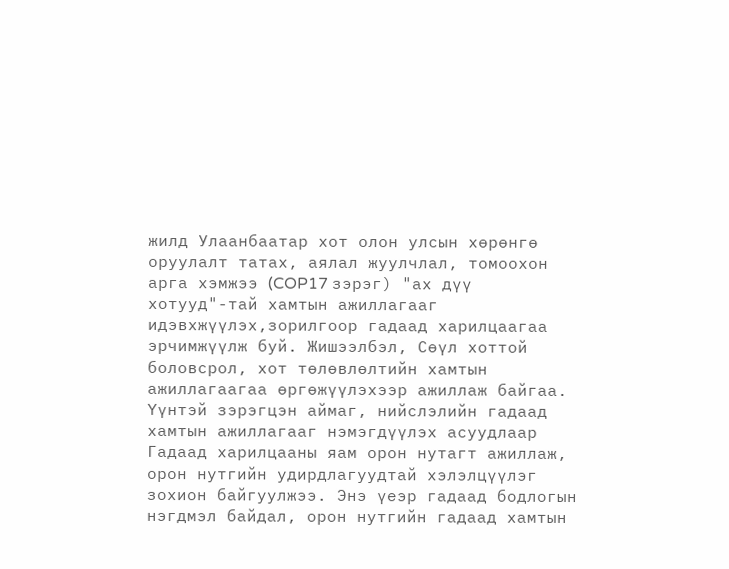жилд Улаанбаатар хот олон улсын хөрөнгө оруулалт татах, аялал жуулчлал, томоохон арга хэмжээ (COP17 зэрэг) "ах дүү хотууд"-тай хамтын ажиллагааг идэвхжүүлэх,зорилгоор гадаад харилцаагаа эрчимжүүлж буй. Жишээлбэл, Сөүл хоттой боловсрол, хот төлөвлөлтийн хамтын ажиллагаагаа өргөжүүлэхээр ажиллаж байгаа. Үүнтэй зэрэгцэн аймаг, нийслэлийн гадаад хамтын ажиллагааг нэмэгдүүлэх асуудлаар Гадаад харилцааны яам орон нутагт ажиллаж, орон нутгийн удирдлагуудтай хэлэлцүүлэг зохион байгуулжээ. Энэ үеэр гадаад бодлогын нэгдмэл байдал, орон нутгийн гадаад хамтын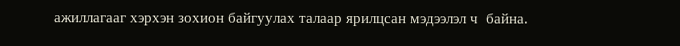ажиллагааг хэрхэн зохион байгуулах талаар ярилцсан мэдээлэл ч  байна.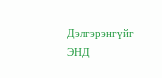Дэлгэрэнгүйг ЭНД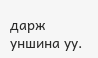дарж уншина уу.